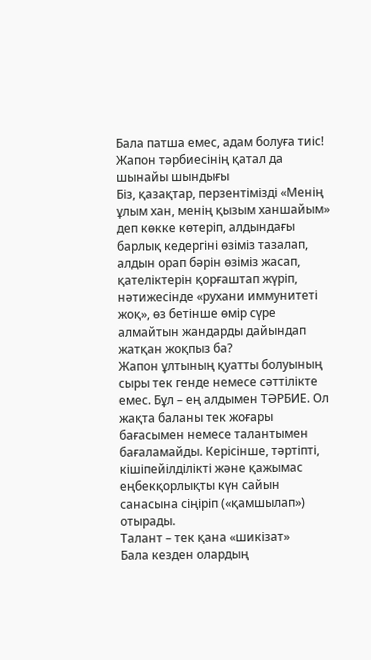Бала патша емес, адам болуға тиіс!
Жапон тәрбиесінің қатал да шынайы шындығы
Біз, қазақтар, перзентімізді «Менің ұлым хан, менің қызым ханшайым» деп көкке көтеріп, алдындағы барлық кедергіні өзіміз тазалап, алдын орап бәрін өзіміз жасап, қателіктерін қорғаштап жүріп, нәтижесінде «рухани иммунитеті жоқ», өз бетінше өмір сүре алмайтын жандарды дайындап жатқан жоқпыз ба?
Жапон ұлтының қуатты болуының сыры тек генде немесе сәттілікте емес. Бұл – ең алдымен ТӘРБИЕ. Ол жақта баланы тек жоғары бағасымен немесе талантымен бағаламайды. Керісінше, тәртіпті, кішіпейілділікті және қажымас еңбекқорлықты күн сайын санасына сіңіріп («қамшылап») отырады.
Талант – тек қана «шикізат»
Бала кезден олардың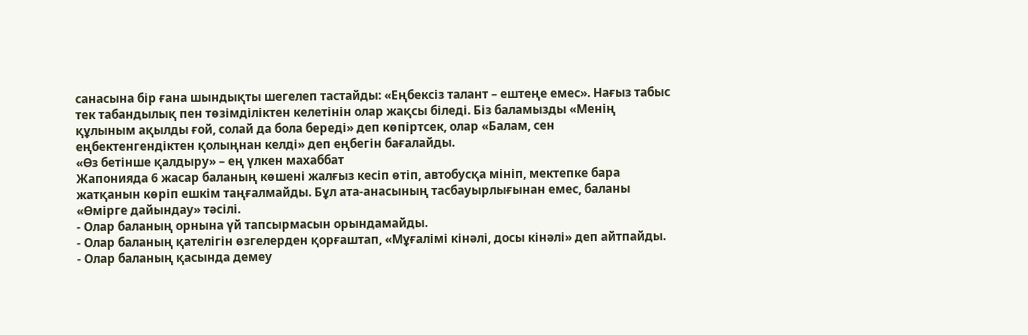санасына бір ғана шындықты шегелеп тастайды: «Еңбексіз талант – ештеңе емес». Нағыз табыс тек табандылық пен төзімділіктен келетінін олар жақсы біледі. Біз баламызды «Менің құлыным ақылды ғой, солай да бола береді» деп көпіртсек, олар «Балам, сен еңбектенгендіктен қолыңнан келді» деп еңбегін бағалайды.
«Өз бетінше қалдыру» – ең үлкен махаббат
Жапонияда 6 жасар баланың көшені жалғыз кесіп өтіп, автобусқа мініп, мектепке бара жатқанын көріп ешкім таңғалмайды. Бұл ата-анасының тасбауырлығынан емес, баланы «Өмірге дайындау» тәсілі.
- Олар баланың орнына үй тапсырмасын орындамайды.
- Олар баланың қателігін өзгелерден қорғаштап, «Мұғалімі кінәлі, досы кінәлі» деп айтпайды.
- Олар баланың қасында демеу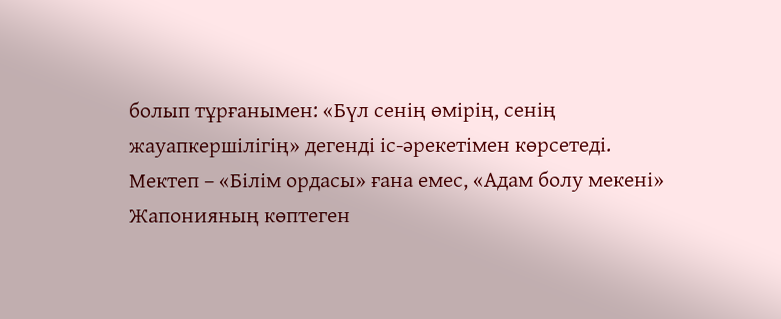болып тұрғанымен: «Бүл сенің өмірің, сенің жауапкершілігің» дегенді іс-әрекетімен көрсетеді.
Мектеп – «Білім ордасы» ғана емес, «Адам болу мекені»
Жапонияның көптеген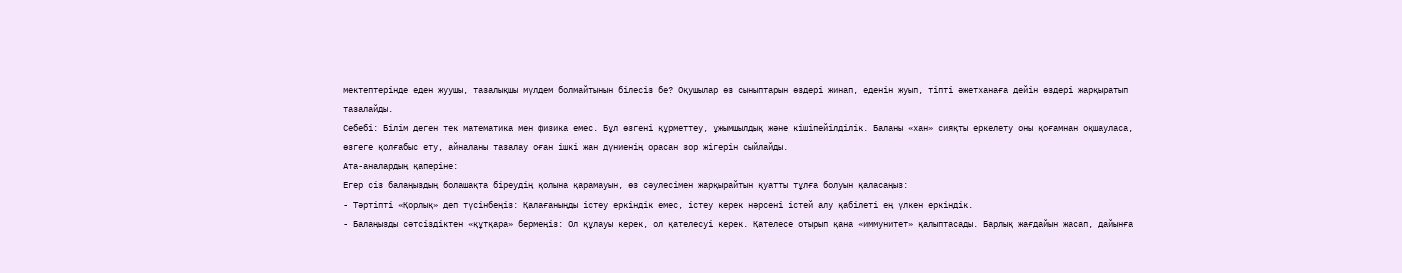мектептерінде еден жуушы, тазалықшы мүлдем болмайтынын білесіз бе? Оқушылар өз сыныптарын өздері жинап, еденін жуып, тіпті әжетханаға дейін өздері жарқыратып тазалайды.
Себебі: Білім деген тек математика мен физика емес. Бұл өзгені құрметтеу, ұжымшылдық және кішіпейілділік. Баланы «хан» сияқты еркелету оны қоғамнан оқшауласа, өзгеге қолғабыс ету, айналаны тазалау оған ішкі жан дүниенің орасан зор жігерін сыйлайды.
Ата-аналардың қаперіне:
Егер сіз балаңыздың болашақта біреудің қолына қарамауын, өз сәулесімен жарқырайтын қуатты тұлға болуын қаласаңыз:
- Тәртіпті «Қорлық» деп түсінбеңіз: Қалағаныңды істеу еркіндік емес, істеу керек нәрсені істей алу қабілеті ең үлкен еркіндік.
- Балаңызды сәтсіздіктен «құтқара» бермеңіз: Ол құлауы керек, ол қателесуі керек. Қателесе отырып қана «иммунитет» қалыптасады. Барлық жағдайын жасап, дайынға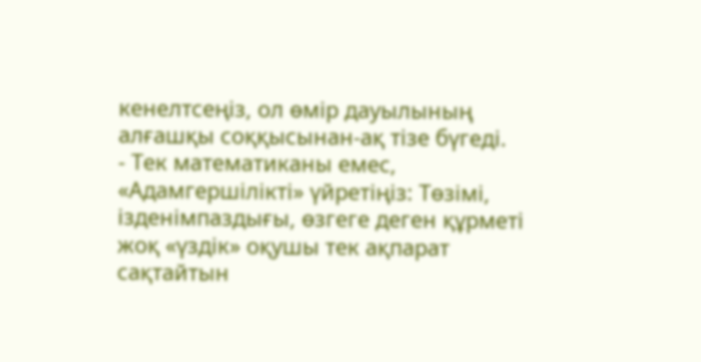кенелтсеңіз, ол өмір дауылының алғашқы соққысынан-ақ тізе бүгеді.
- Тек математиканы емес, «Адамгершілікті» үйретіңіз: Төзімі, ізденімпаздығы, өзгеге деген құрметі жоқ «үздік» оқушы тек ақпарат сақтайтын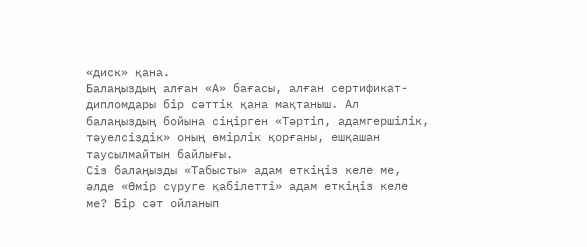«диск» қана.
Балаңыздың алған «А» бағасы, алған сертификат-дипломдары бір сәттік қана мақтаныш. Ал балаңыздың бойына сіңірген «Тәртіп, адамгершілік, тәуелсіздік» оның өмірлік қорғаны, ешқашан таусылмайтын байлығы.
Сіз балаңызды «Табысты» адам еткіңіз келе ме, әлде «Өмір сүруге қабілетті» адам еткіңіз келе ме? Бір сәт ойланып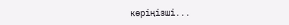көріңізші...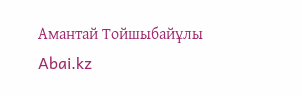Амантай Тойшыбайұлы
Abai.kz